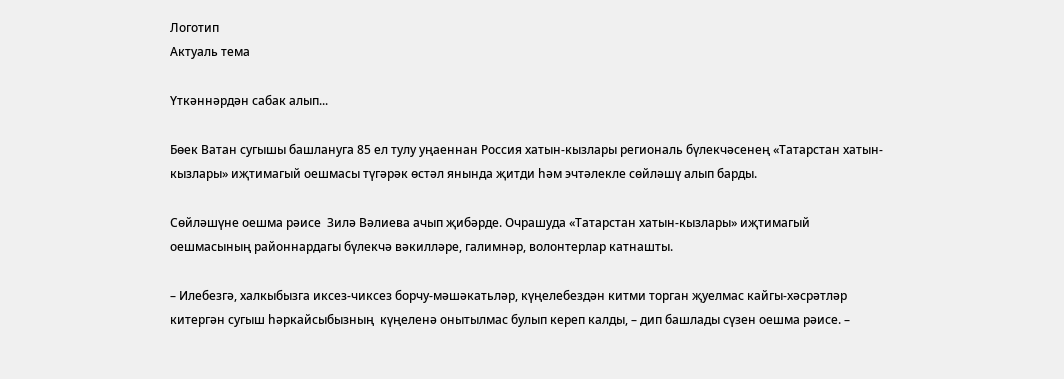Логотип
Актуаль тема

Үткәннәрдән сабак алып...

Бөек Ватан сугышы башлануга 85 ел тулу уңаеннан Россия хатын-кызлары региональ бүлекчәсенең «Татарстан хатын-кызлары» иҗтимагый оешмасы түгәрәк өстәл янында җитди һәм эчтәлекле сөйләшү алып барды.

Сөйләшүне оешма рәисе  Зилә Вәлиева ачып җибәрде. Очрашуда «Татарстан хатын-кызлары» иҗтимагый оешмасының районнардагы бүлекчә вәкилләре, галимнәр, волонтерлар катнашты.

– Илебезгә, халкыбызга иксез-чиксез борчу-мәшәкатьләр, күңелебездән китми торган җуелмас кайгы-хәсрәтләр китергән сугыш һәркайсыбызның  күңеленә онытылмас булып кереп калды, – дип башлады сүзен оешма рәисе. –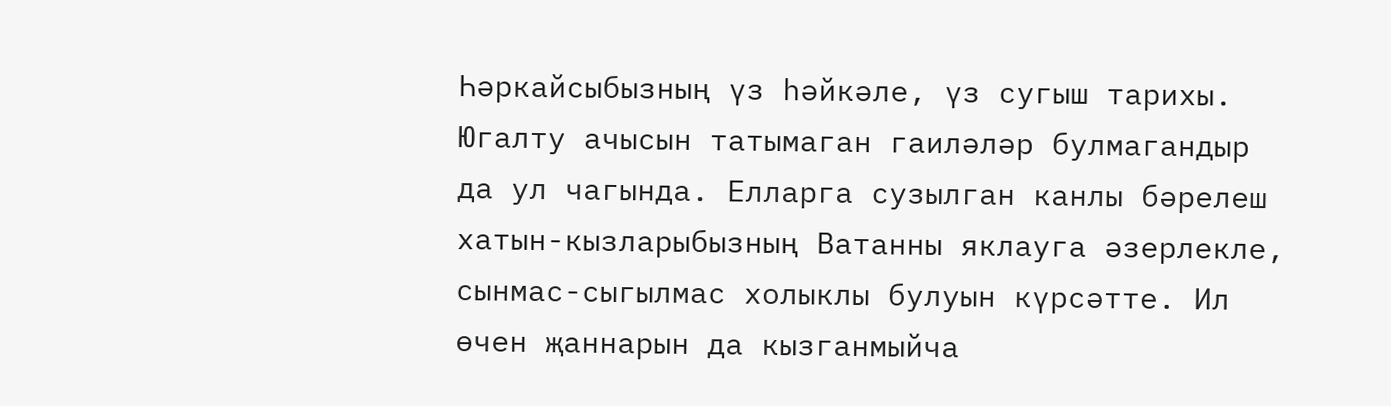Һәркайсыбызның үз һәйкәле, үз сугыш тарихы. Югалту ачысын татымаган гаиләләр булмагандыр да ул чагында. Елларга сузылган канлы бәрелеш хатын-кызларыбызның Ватанны яклауга әзерлекле, сынмас-сыгылмас холыклы булуын күрсәтте. Ил өчен җаннарын да кызганмыйча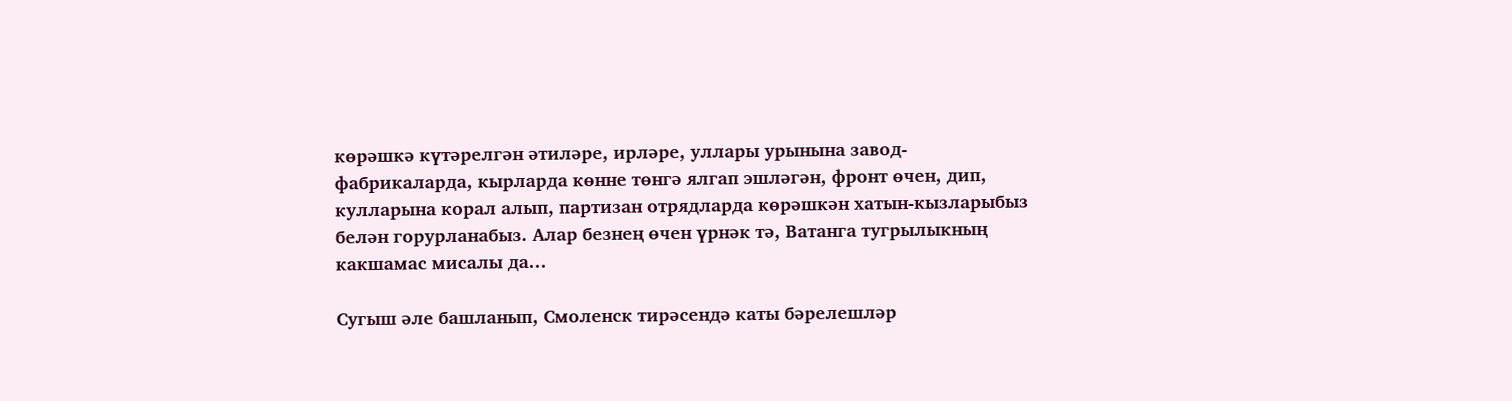көрәшкә күтәрелгән әтиләре, ирләре, уллары урынына завод-фабрикаларда, кырларда көнне төнгә ялгап эшләгән, фронт өчен, дип, кулларына корал алып, партизан отрядларда көрәшкән хатын-кызларыбыз белән горурланабыз. Алар безнең өчен үрнәк тә, Ватанга тугрылыкның какшамас мисалы да...

Сугыш әле башланып, Смоленск тирәсендә каты бәрелешләр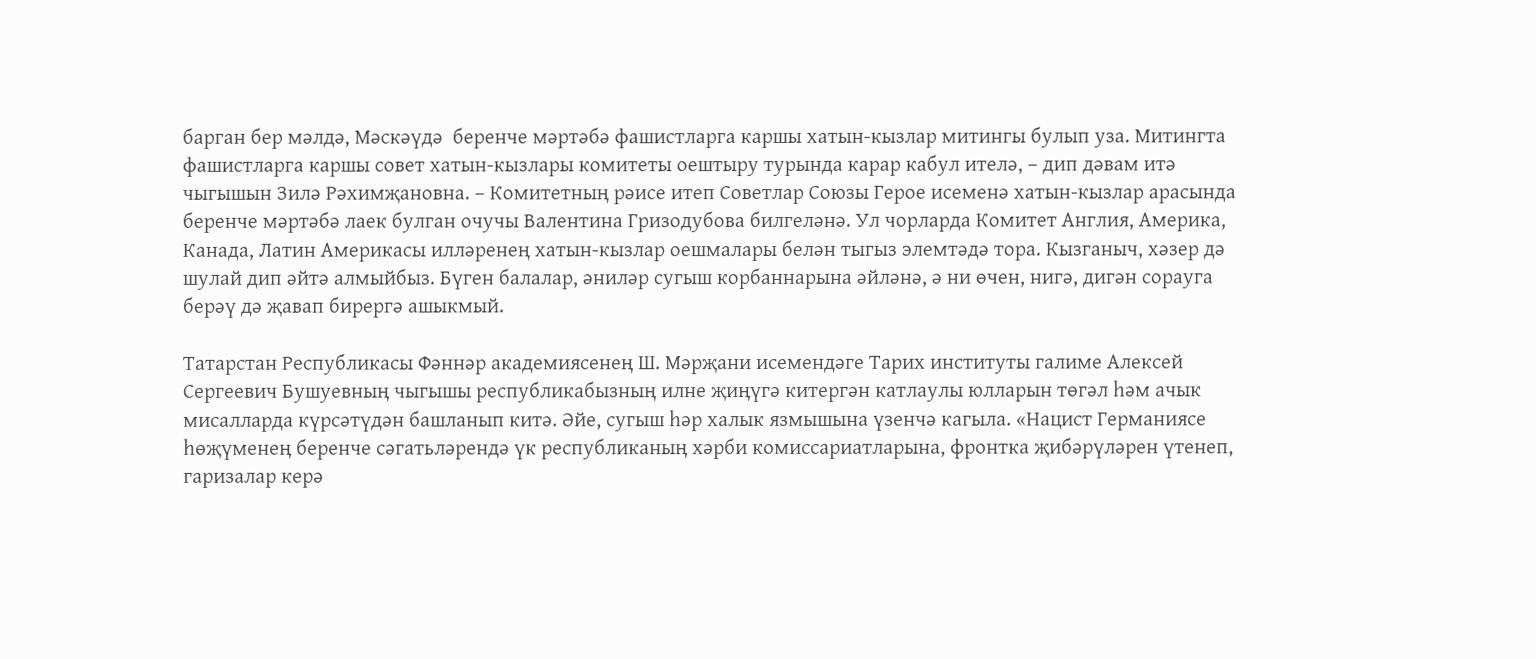барган бер мәлдә, Мәскәүдә  беренче мәртәбә фашистларга каршы хатын-кызлар митингы булып уза. Митингта фашистларга каршы совет хатын-кызлары комитеты оештыру турында карар кабул ителә, – дип дәвам итә чыгышын Зилә Рәхимҗановна. – Комитетның рәисе итеп Советлар Союзы Герое исеменә хатын-кызлар арасында беренче мәртәбә лаек булган очучы Валентина Гризодубова билгеләнә. Ул чорларда Комитет Англия, Америка, Канада, Латин Америкасы илләренең хатын-кызлар оешмалары белән тыгыз элемтәдә тора. Кызганыч, хәзер дә шулай дип әйтә алмыйбыз. Бүген балалар, әниләр сугыш корбаннарына әйләнә, ә ни өчен, нигә, дигән сорауга берәү дә җавап бирергә ашыкмый.

Татарстан Республикасы Фәннәр академиясенең Ш. Мәрҗани исемендәге Тарих институты галиме Алексей Сергеевич Бушуевның чыгышы республикабызның илне җиңүгә китергән катлаулы юлларын төгәл һәм ачык мисалларда күрсәтүдән башланып китә. Әйе, сугыш һәр халык язмышына үзенчә кагыла. «Нацист Германиясе һөҗүменең беренче сәгатьләрендә үк республиканың хәрби комиссариатларына, фронтка җибәрүләрен үтенеп, гаризалар керә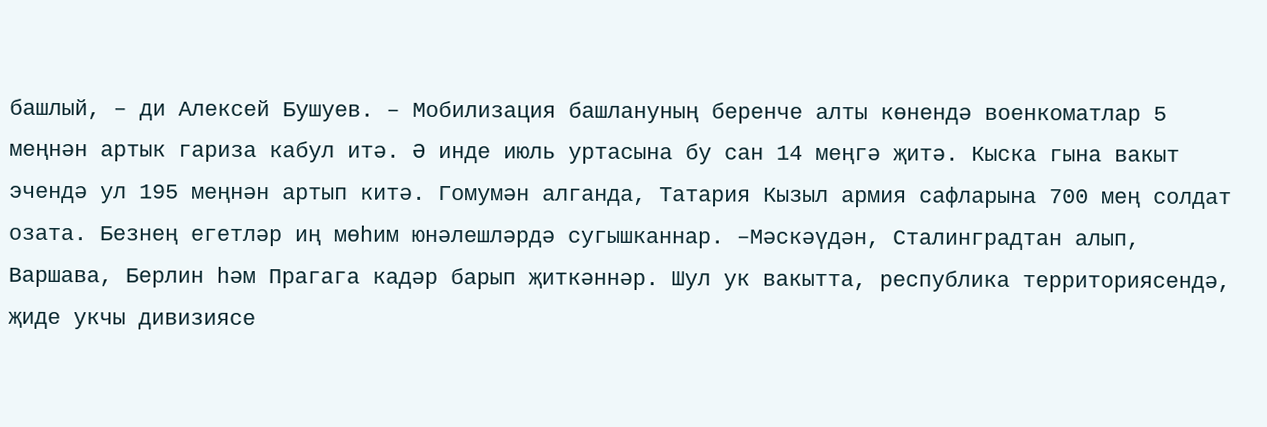башлый, – ди Алексей Бушуев. – Мобилизация башлануның беренче алты көнендә военкоматлар 5 меңнән артык гариза кабул итә. Ә инде июль уртасына бу сан 14 меңгә җитә. Кыска гына вакыт эчендә ул 195 меңнән артып китә. Гомумән алганда, Татария Кызыл армия сафларына 700 мең солдат озата. Безнең егетләр иң мөһим юнәлешләрдә сугышканнар. –Мәскәүдән, Сталинградтан алып, Варшава, Берлин һәм Прагага кадәр барып җиткәннәр. Шул ук вакытта, республика территориясендә, җиде укчы дивизиясе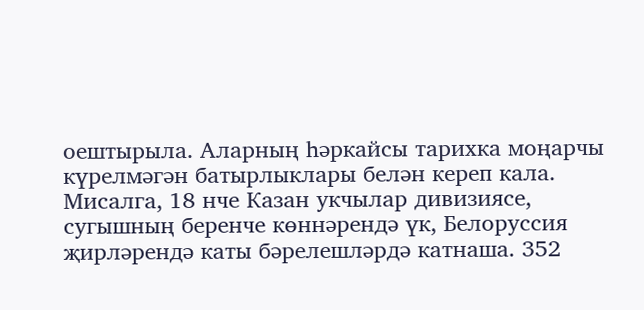оештырыла. Аларның һәркайсы тарихка моңарчы күрелмәгән батырлыклары белән кереп кала. Мисалга, 18 нче Казан укчылар дивизиясе, сугышның беренче көннәрендә үк, Белоруссия җирләрендә каты бәрелешләрдә катнаша. 352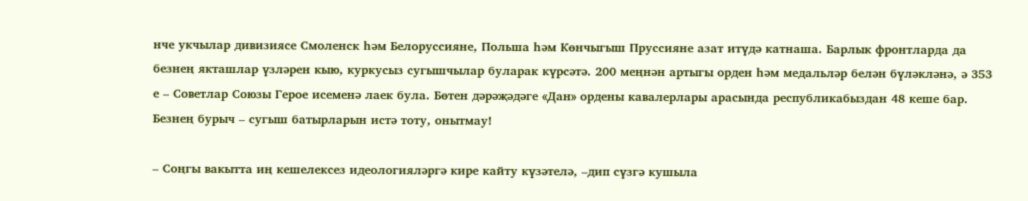нче укчылар дивизиясе Смоленск һәм Белоруссияне, Польша һәм Көнчыгыш Пруссияне азат итүдә катнаша. Барлык фронтларда да безнең якташлар үзләрен кыю, куркусыз сугышчылар буларак күрсәтә. 200 меңнән артыгы орден һәм медальләр белән бүләкләнә, ә 353 е – Советлар Союзы Герое исеменә лаек була. Бөтен дәрәҗәдәге «Дан» ордены кавалерлары арасында республикабыздан 48 кеше бар. Безнең бурыч – сугыш батырларын истә тоту, онытмау!

– Соңгы вакытта иң кешелексез идеологияләргә кире кайту күзәтелә, –дип сүзгә кушыла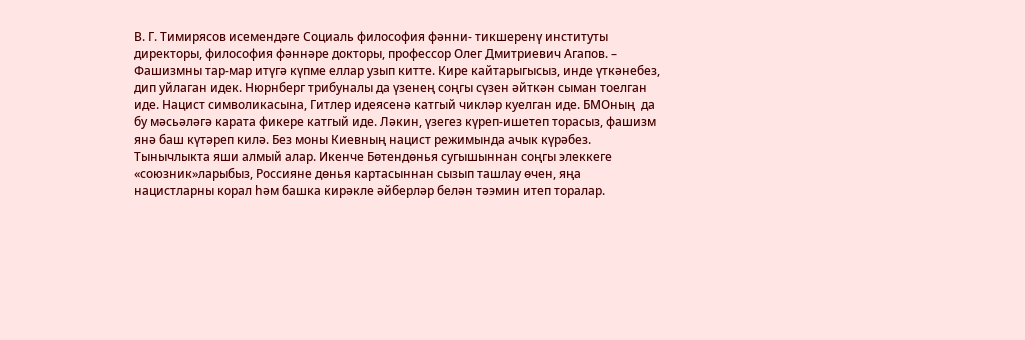В. Г. Тимирясов исемендәге Социаль философия фәнни- тикшеренү институты директоры, философия фәннәре докторы, профессор Олег Дмитриевич Агапов. – Фашизмны тар-мар итүгә күпме еллар узып китте. Кире кайтарыгысыз, инде үткәнебез, дип уйлаган идек. Нюрнберг трибуналы да үзенең соңгы сүзен әйткән сыман тоелган иде. Нацист символикасына, Гитлер идеясенә катгый чикләр куелган иде. БМОның  да бу мәсьәләгә карата фикере катгый иде. Ләкин, үзегез күреп-ишетеп торасыз, фашизм янә баш күтәреп килә. Без моны Киевның нацист режимында ачык күрәбез. Тынычлыкта яши алмый алар. Икенче Бөтендөнья сугышыннан соңгы элеккеге «союзник»ларыбыз, Россияне дөнья картасыннан сызып ташлау өчен, яңа нацистларны корал һәм башка кирәкле әйберләр белән тәэмин итеп торалар.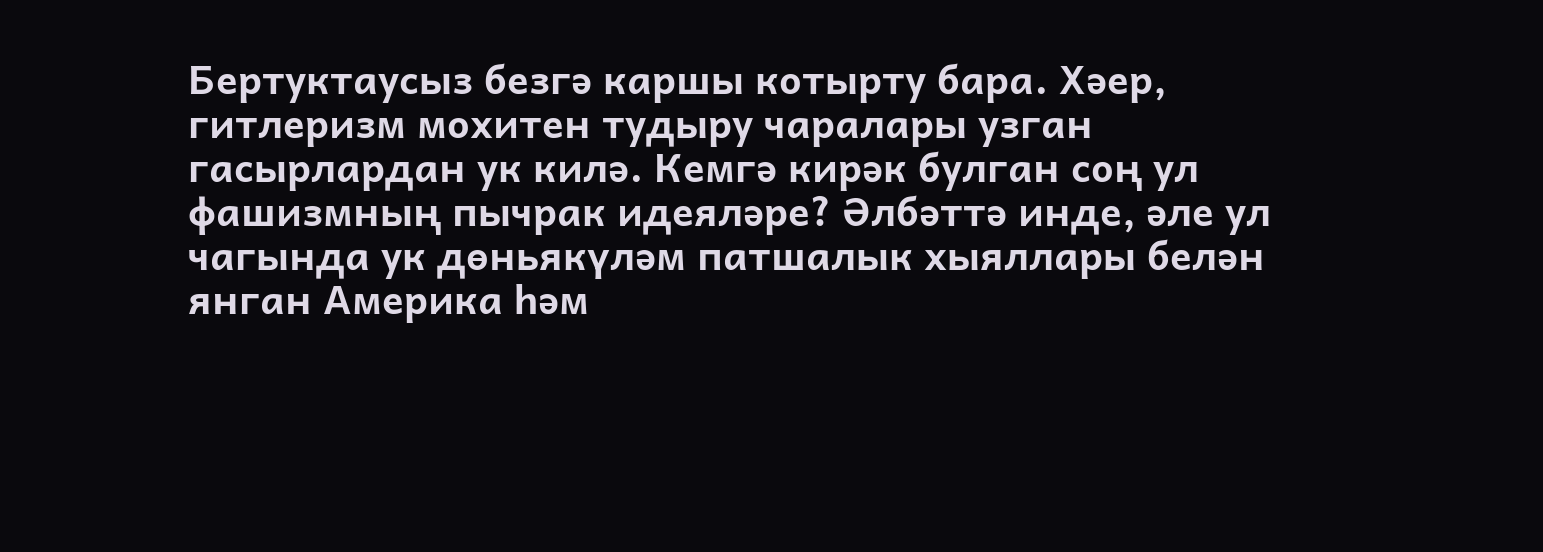Бертуктаусыз безгә каршы котырту бара. Хәер, гитлеризм мохитен тудыру чаралары узган гасырлардан ук килә. Кемгә кирәк булган соң ул фашизмның пычрак идеяләре? Әлбәттә инде, әле ул чагында ук дөньякүләм патшалык хыяллары белән янган Америка һәм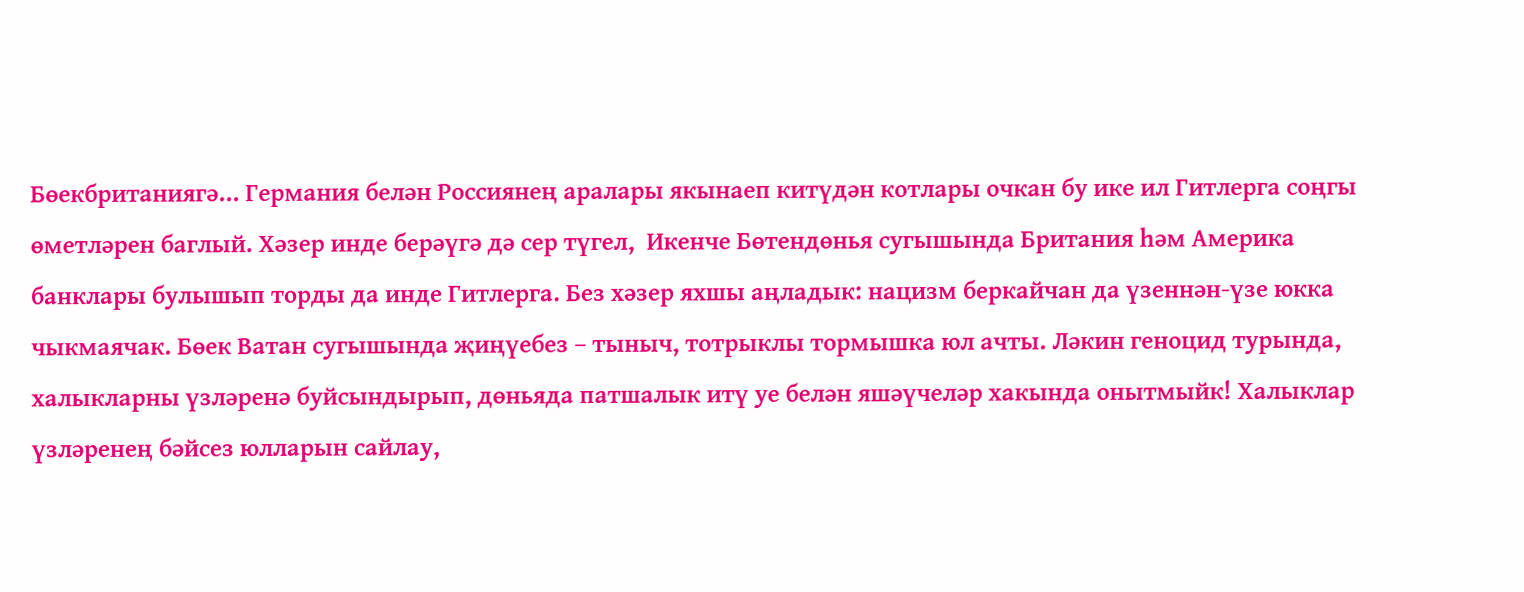Бөекбританиягә... Германия белән Россиянең аралары якынаеп китүдән котлары очкан бу ике ил Гитлерга соңгы өметләрен баглый. Хәзер инде берәүгә дә сер түгел,  Икенче Бөтендөнья сугышында Британия һәм Америка банклары булышып торды да инде Гитлерга. Без хәзер яхшы аңладык: нацизм беркайчан да үзеннән-үзе юкка чыкмаячак. Бөек Ватан сугышында җиңүебез – тыныч, тотрыклы тормышка юл ачты. Ләкин геноцид турында, халыкларны үзләренә буйсындырып, дөньяда патшалык итү уе белән яшәүчеләр хакында онытмыйк! Халыклар үзләренең бәйсез юлларын сайлау,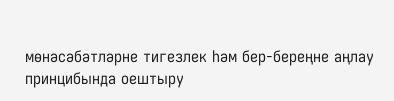мөнәсәбәтләрне тигезлек һәм бер-береңне аңлау принцибында оештыру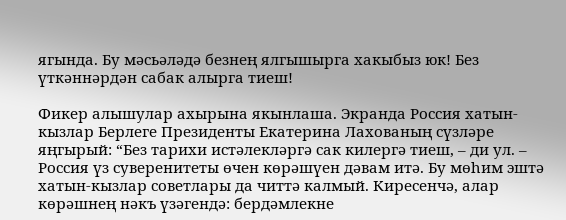ягында. Бу мәсьәләдә безнең ялгышырга хакыбыз юк! Без үткәннәрдән сабак алырга тиеш!

Фикер алышулар ахырына якынлаша. Экранда Россия хатын-кызлар Берлеге Президенты Екатерина Лахованың сүзләре яңгырый: “Без тарихи истәлекләргә сак килергә тиеш, – ди ул. – Россия үз суверенитеты өчен көрәшүен дәвам итә. Бу мөһим эштә хатын-кызлар советлары да читтә калмый. Киресенчә, алар көрәшнең нәкъ үзәгендә: бердәмлекне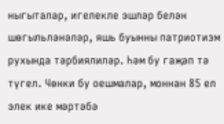ныгыталар, игелекле эшләр белән шөгыльләнәләр, яшь буынны патриотизм рухында тәрбиялиләр. Һәм бу гаҗәп тә түгел. Чөнки бу оешмалар, моннан 85 ел элек ике мәртәбә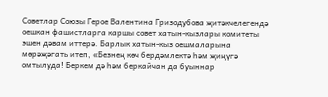Советлар Союзы Герое Валентина Гризодубова җитәкчелегендә оешкан фашистларга каршы совет хатын-кызлары комитеты эшен дәвам иттерә. Барлык хатын-кыз оешмаларына мөрәҗәгать итеп, «Безнең көч бердәмлектә һәм җиңүгә омтылуда! Беркем дә һәм беркайчан да буыннар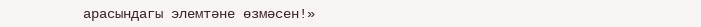арасындагы элемтәне өзмәсен!»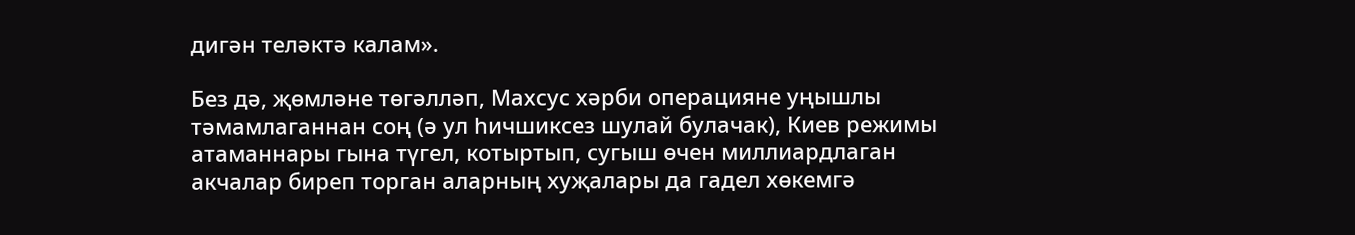дигән теләктә калам».

Без дә, җөмләне төгәлләп, Махсус хәрби операцияне уңышлы тәмамлаганнан соң (ә ул һичшиксез шулай булачак), Киев режимы атаманнары гына түгел, котыртып, сугыш өчен миллиардлаган акчалар биреп торган аларның хуҗалары да гадел хөкемгә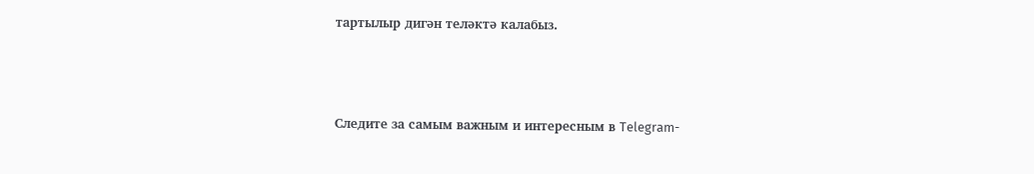тартылыр дигән теләктә калабыз.



Следите за самым важным и интересным в Telegram-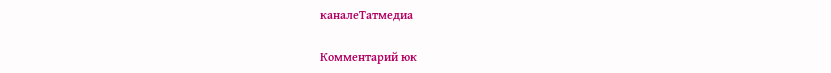каналеТатмедиа

Комментарий юк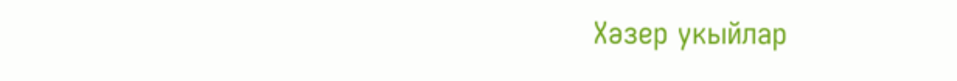Хәзер укыйлар